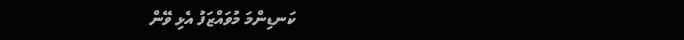ކަނޑިންމަ މުވައްޒަފު އެޅި ވޭން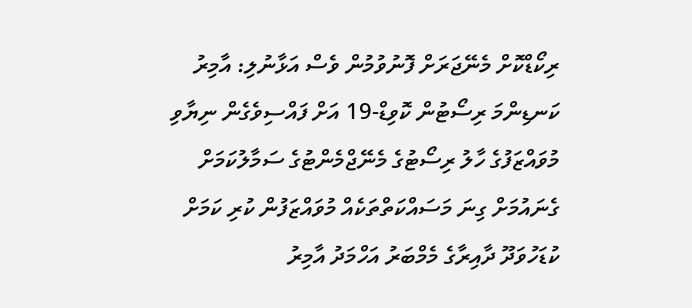ރިކޯޑްކޮށް މެނޭޖަރަށް ފޮނުވުމުން ވެސް އަޅާނުލި: އާމިރު
ކަނޑިންމަ ރިސޯޓުން ކޮވިޑް-19 އަށް ފައްސިވެގެން ނިޔާވި މުވައްޒަފުގެ ހާލު ރިސޯޓުގެ މެނޭޖްމެންޓުގެ ސަމާލުކަމަށް ގެނައުމަށް ގިނަ މަސައްކަތްތަކެއް މުވައްޒަފުން ކުރި ކަމަށް ކުޑަހުވަދޫ ދާއިރާގެ މެމްބަރު އަހްމަދު އާމިރު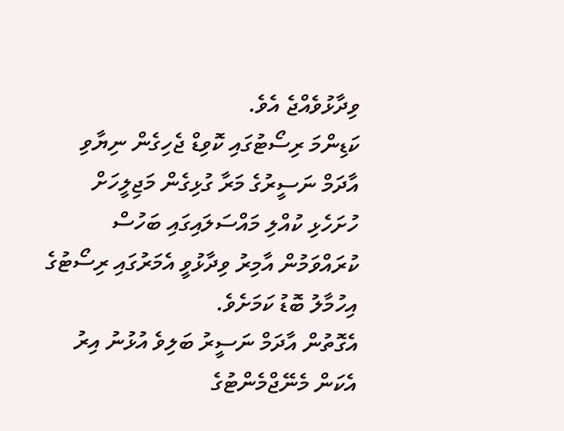ވިދާޅުވެއްޖެ އެވެ.
ކަޑިންމަ ރިސޯޓުގައި ކޮވިޑް ޖެހިގެން ނިޔާވި އާދަމް ނަސީރުގެ މަރާ ގުޅިގެން މަޖިލީހަށް ހުށަހެޅި ކުއްލި މައްސަލައިގައި ބަހުސް ކުރައްވަމުން އާމިރު ވިދާޅުވީ އެމަރުގައި ރިސޯޓުގެ އިހުމާލު ބޮޑު ކަމަށެވެ.
އެގޮތުން އާދަމް ނަސީރު ބަލިވެ އުޅުނު އިރު އެކަން މެނޭޖްމެންޓުގެ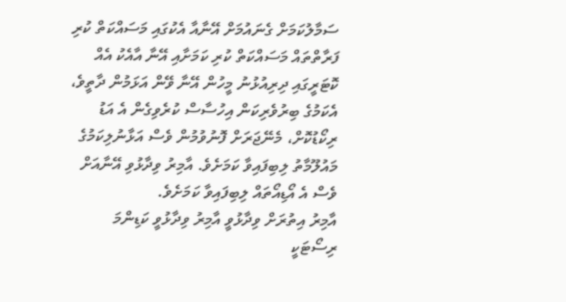ސަމާލުކަމަށް ގެނައުމަށް އޭނާއާ އެކުގައި މަސައްކަތް ކުރި ފަރާތްތައް މަސައްކަތް ކުރި ކަމަށާއި އޭނާ އާއެކު އެއް ކޮޓަރީގައި ދިރިއުޅުނު މީހުން އޭނާ ވޭން އަޅަމުން ދާތީވެ، އެކަމުގެ ބިރުވެރިކަން އިހުސާސް ކުރެވިގެން އެ އަޑު ރިކޯޑުކޮށް، މެނޭޖަރަށް ފޮނުވުމުން ވެސް އަޅާނުލިކަމުގެ މައުލޫމާތު ލިބިފައިވާ ކަމަށެވެ. އާމިރު ވިދާޅުވި އޭނާއަށް ވެސް އެ އޯޑިއޯތައް ލިބިފައިވާ ކަމަށެވެ.
އާމިރު އިތުރަށް ވިދާޅުވީ އާމިރު ވިދާޅުވީ ކަޑިންމަ ރިސޯޓަކީ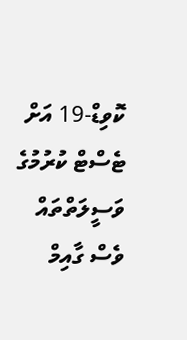ކޮވިޑް-19 އަށް ޓެސްޓް ކުރުމުގެ ވަސީލަތްތައް ވެސް ގާއިމް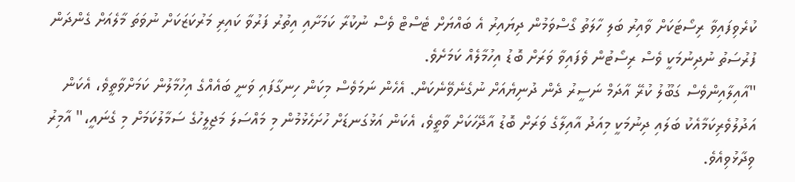ކުރެވިފައިވާ ރިސޯޓަކަށް ވާއިރު ބަލި ހާލަތު ގޯސްވަމުން ދިޔައިރު އެ ބައްޔަށް ޓެސްޓް ވެސް ނުކުރާ ކަމަށާއި އިތުރު ފަރުވާ ކައިރި މަރުކަޒަކަށް ނުވަތަ މާލެއަށް ގެންދަން ފުރުސަތު ނުދިނުމަކީ ވެސް ރިސޯޓުން ވެފައިވާ ވަރަށް ބޮޑު އިހުމާލެއް ކަމަށެވެ.
"އާއިލާއިންވެސް ގަބޫލު ކުރޭ އާދަމް ނަސީރު ދެން ދުނިޔެއަށް ނުގެނެވޭނެކަން. އެހެން ނަމަވެސް މިކަން ހިނގާފައި ވަނީ ބައެއްގެ އިހުމާލުން ކަމަށްވާތީވެ، އެކަން އަދުލުވެރިކަމާއެކު ބަލައި ދިނުމަކީ މިއަދު އާއިލާގެ ވަރަށް ބޮޑު އާދޭހަކަށް ވާތީވެ، އެކަން އަޅުގަނޑަށް ހުށަހެޅުމުން މި މައްސަލަ މަޖިލީހުގެ ސަމާލުކަމަށް މި ގެނައީ،" އާމިރު ވިދާޅުވިއެވެ.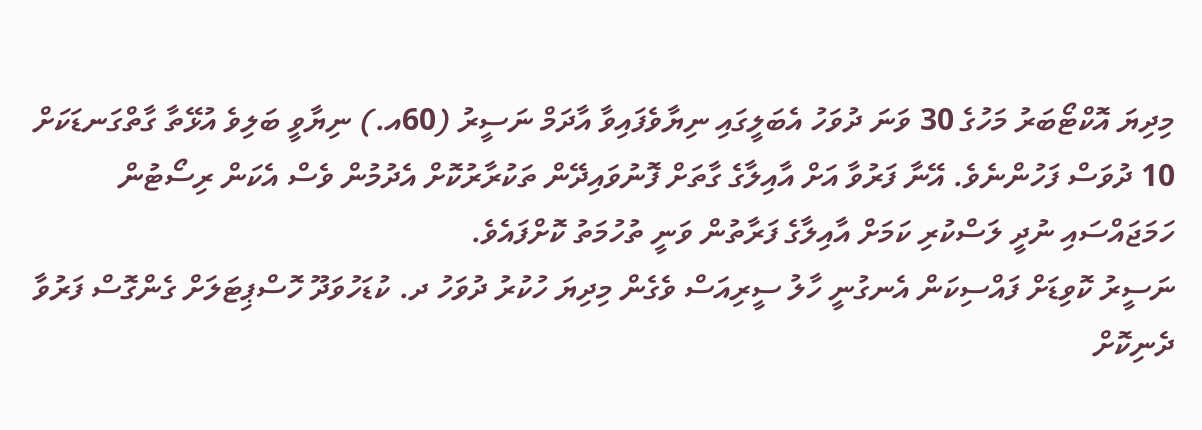މިދިޔަ އޮކްޓޯބަރު މަހުގެ 30 ވަނަ ދުވަހު އެބަލީގައި ނިޔާވެފައިވާ އާދަމް ނަސީރު (60އ.) ނިޔާވީ ބަލިވެ އުޅޭތާ ގާތްގަނޑަކަށް 10 ދުވަސް ފަހުންނެވެ. އޭނާ ފަރުވާ އަށް އާއިލާގެ ގާތަށް ފޮނުވައިދޭން ތަކުރާރުކޮށް އެދުމުން ވެސް އެކަން ރިސޯޓުން ހަމަޖައްސައި ނުދީ ލަސްކުރި ކަމަށް އާއިލާގެ ފަރާތުން ވަނީ ތުހުމަތު ކޮށްފައެވެ.
ނަސީރު ކޮވިޑަށް ފައްސިކަން އެނގުނީ ހާލު ސީރިއަސް ވެގެން މިދިޔަ ހުކުރު ދުވަހު ދ. ކުޑަހުވަދޫ ހޮސްޕިޓަލަށް ގެންގޮސް ފަރުވާ ދެނިކޮށް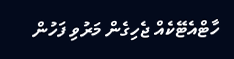ހާޓްއެޓޭކެއް ޖެހިގެން މަރުވި ފަހުން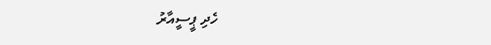ހެދި ޕީސީއާރު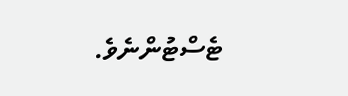ޓެސްޓުންނެވެ.